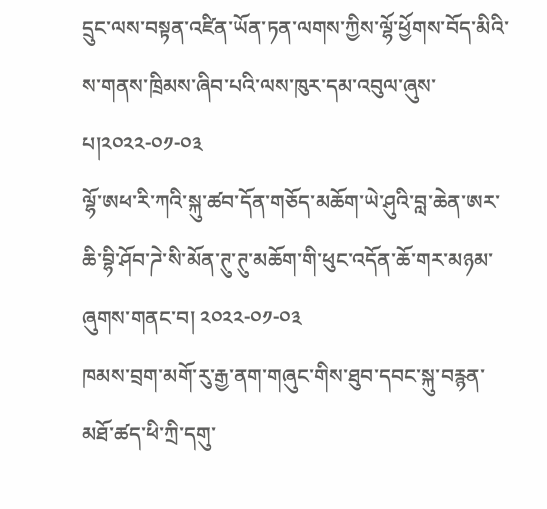དྲུང་ལས་བསྟན་འཛིན་ཡོན་ཏན་ལགས་ཀྱིས་ལྷོ་ཕྱོགས་བོད་མིའི་ས་གནས་ཁྲིམས་ཞིབ་པའི་ལས་ཁུར་དམ་འབུལ་ཞུས་པ།༢༠༢༢-༠༡-༠༣
ལྷོ་ཨཕ་རི་ཀའི་སྐུ་ཚབ་དོན་གཅོད་མཆོག་ཡེ་ཤུའི་བླ་ཆེན་ཨར་ཆི་བྷི་ཤོབ་ཌེ་སི་མོན་ཊུ་ཊུ་མཆོག་གི་ཕུང་འདོན་ཆོ་གར་མཉམ་ཞུགས་གནང་བ། ༢༠༢༢-༠༡-༠༣
ཁམས་བྲག་མགོ་རུ་རྒྱ་ནག་གཞུང་གིས་ཐུབ་དབང་སྐུ་བརྙན་མཐོ་ཚད་ཕི་ཀྲི་དགུ་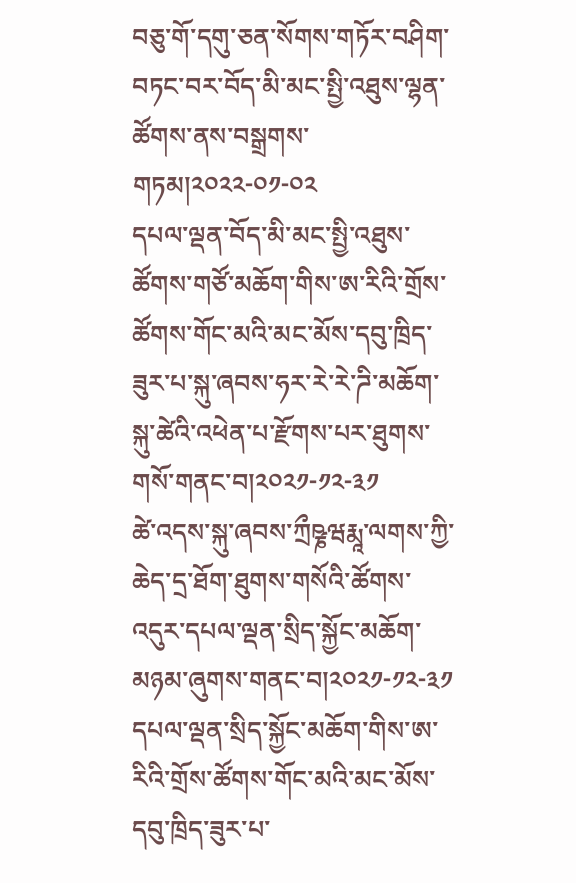བཅུ་གོ་དགུ་ཅན་སོགས་གཏོར་བཤིག་བཏང་བར་བོད་མི་མང་སྤྱི་འཐུས་ལྷན་ཚོགས་ནས་བསྒྲགས་གཏམ།༢༠༢༢-༠༡-༠༢
དཔལ་ལྡན་བོད་མི་མང་སྤྱི་འཐུས་ཚོགས་གཙོ་མཆོག་གིས་ཨ་རིའི་གྲོས་ཚོགས་གོང་མའི་མང་མོས་དབུ་ཁྲིད་ཟུར་པ་སྐུ་ཞབས་ཧར་རེ་རེ་ཌི་མཆོག་སྐུ་ཚེའི་འཕེན་པ་རྫོགས་པར་ཐུགས་གསོ་གནང་བ།༢༠༢༡-༡༢-༣༡
ཚེ་འདས་སྐུ་ཞབས་ཀྲྀཥྞཝརྨཱ་ལགས་ཀྱི་ཆེད་དྲ་ཐོག་ཐུགས་གསོའི་ཚོགས་འདུར་དཔལ་ལྡན་སྲིད་སྐྱོང་མཆོག་མཉམ་ཞུགས་གནང་བ།༢༠༢༡-༡༢-༣༡
དཔལ་ལྡན་སྲིད་སྐྱོང་མཆོག་གིས་ཨ་རིའི་གྲོས་ཚོགས་གོང་མའི་མང་མོས་དབུ་ཁྲིད་ཟུར་པ་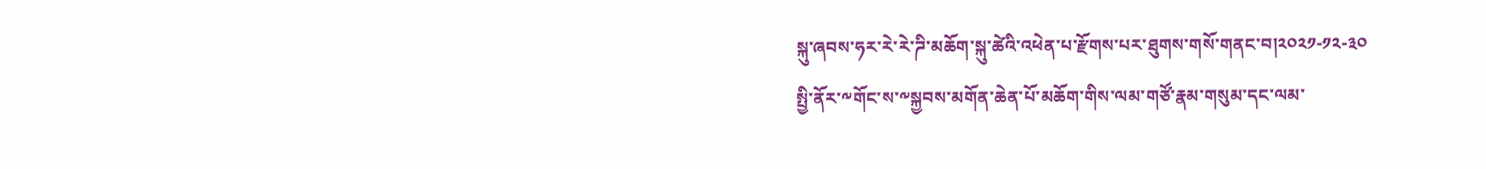སྐུ་ཞབས་ཧར་རེ་རེ་ཌི་མཆོག་སྐུ་ཚེའི་འཕེན་པ་རྫོགས་པར་ཐུགས་གསོ་གནང་བ།༢༠༢༡-༡༢-༣༠
སྤྱི་ནོར་༸གོང་ས་༸སྐྱབས་མགོན་ཆེན་པོ་མཆོག་གིས་ལམ་གཙོ་རྣམ་གསུམ་དང་ལམ་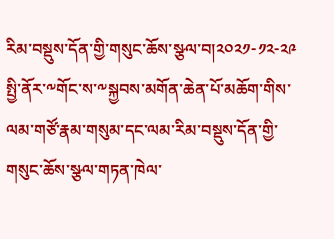རིམ་བསྡུས་དོན་གྱི་གསུང་ཆོས་སྩལ་བ།༢༠༢༡-༡༢-༢༩
སྤྱི་ནོར་༸གོང་ས་༸སྐྱབས་མགོན་ཆེན་པོ་མཆོག་གིས་ལམ་གཙོ་རྣམ་གསུམ་དང་ལམ་རིམ་བསྡུས་དོན་གྱི་གསུང་ཆོས་སྩལ་གཏན་ཁེལ་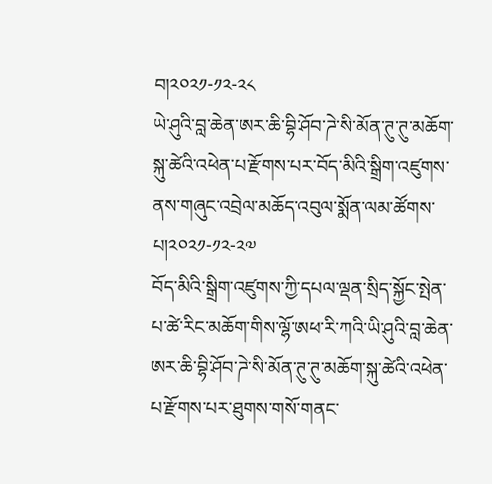བ།༢༠༢༡-༡༢-༢༨
ཡེ་ཤུའི་བླ་ཆེན་ཨར་ཆི་བྷི་ཤོབ་ཌེ་སི་མོན་ཊུ་ཊུ་མཆོག་སྐུ་ཚེའི་འཕེན་པ་རྫོགས་པར་བོད་མིའི་སྒྲིག་འཛུགས་ནས་གཞུང་འབྲེལ་མཆོད་འབུལ་སྨོན་ལམ་ཚོགས་པ།༢༠༢༡-༡༢-༢༧
བོད་མིའི་སྒྲིག་འཛུགས་ཀྱི་དཔལ་ལྡན་སྲིད་སྐྱོང་སྤེན་པ་ཚེ་རིང་མཆོག་གིས་ལྷོ་ཨཕ་རི་ཀའི་ཡི་ཤུའི་བླ་ཆེན་ཨར་ཆི་བྷི་ཤོབ་ཌེ་སི་མོན་ཊུ་ཊུ་མཆོག་སྐུ་ཚེའི་འཕེན་པ་རྫོགས་པར་ཐུགས་གསོ་གནང་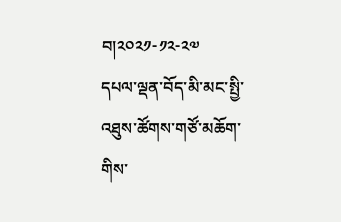བ།༢༠༢༡-༡༢-༢༧
དཔལ་ལྡན་བོད་མི་མང་སྤྱི་འཐུས་ཚོགས་གཙོ་མཆོག་གིས་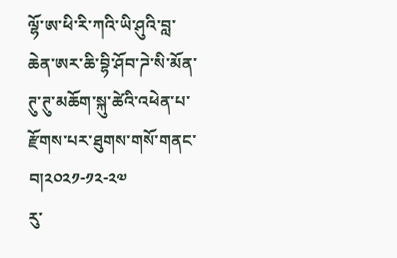ལྷོ་ཨ་ཕི་རི་ཀའི་ཡི་ཤུའི་བླ་ཆེན་ཨར་ཆི་བྷི་ཤོབ་ཌེ་སི་མོན་ཊུ་ཊུ་མཆོག་སྐུ་ཚེའི་འཕེན་པ་རྫོགས་པར་ཐུགས་གསོ་གནང་བ།༢༠༢༡-༡༢-༢༧
རུ་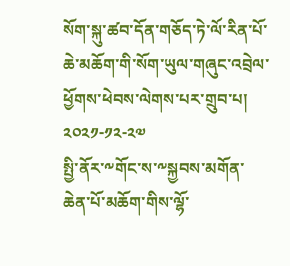སོག་སྐུ་ཚབ་དོན་གཅོད་ཏེ་ལོ་རིན་པོ་ཆེ་མཆོག་གི་སོག་ཡུལ་གཞུང་འབྲེལ་ཕྱོགས་ཕེབས་ལེགས་པར་གྲུབ་པ། ༢༠༢༡-༡༢-༢༧
སྤྱི་ནོར་༸གོང་ས་༸སྐྱབས་མགོན་ཆེན་པོ་མཆོག་གིས་ལྷོ་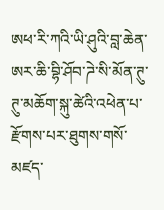ཨཕ་རི་ཀའི་ཡི་ཤུའི་བླ་ཆེན་ཨར་ཆི་བྷི་ཤོབ་ཌེ་སི་མོན་ཊུ་ཊུ་མཆོག་སྐུ་ཚེའི་འཕེན་པ་རྫོགས་པར་ཐུགས་གསོ་མཛད་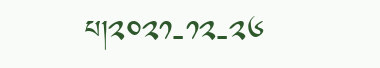པ།༢༠༢༡-༡༢-༢༦